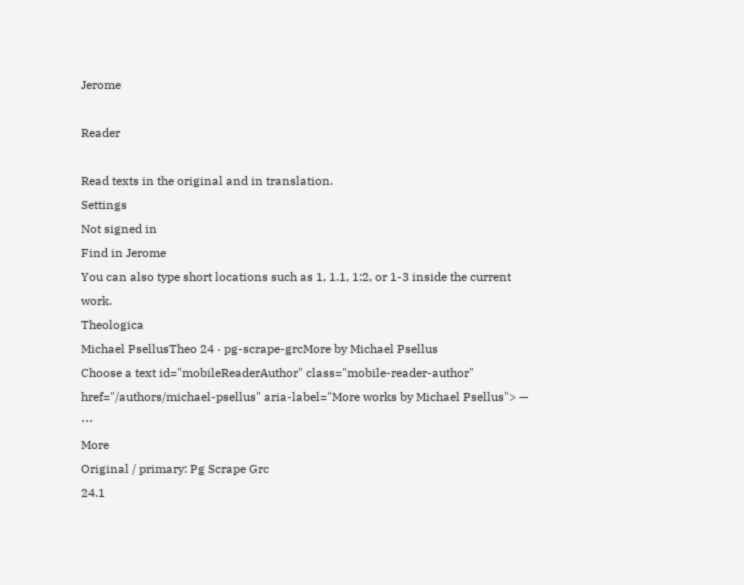Jerome

Reader

Read texts in the original and in translation.
Settings
Not signed in
Find in Jerome
You can also type short locations such as 1, 1.1, 1:2, or 1-3 inside the current work.
Theologica
Michael PsellusTheo 24 · pg-scrape-grcMore by Michael Psellus
Choose a text id="mobileReaderAuthor" class="mobile-reader-author" href="/authors/michael-psellus" aria-label="More works by Michael Psellus"> —
⋯
More
Original / primary: Pg Scrape Grc
24.1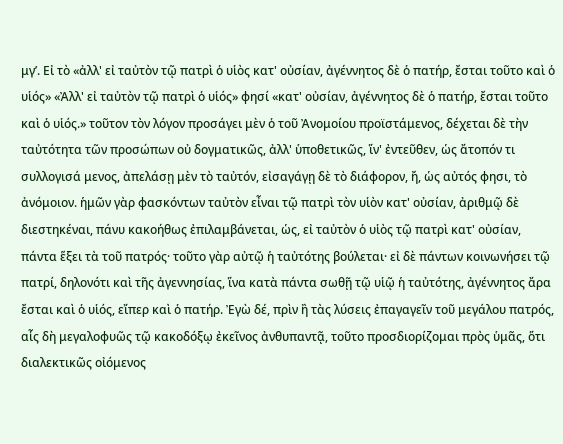μγʹ. Εἰ τὸ «ἀλλ' εἰ ταὐτὸν τῷ πατρὶ ὁ υἱὸς κατ' οὐσίαν, ἀγέννητος δὲ ὁ πατήρ, ἔσται τοῦτο καὶ ὁ υἱός» «Ἀλλ' εἰ ταὐτὸν τῷ πατρὶ ὁ υἱός» φησί «κατ' οὐσίαν, ἀγέννητος δὲ ὁ πατήρ, ἔσται τοῦτο καὶ ὁ υἱός.» τοῦτον τὸν λόγον προσάγει μὲν ὁ τοῦ Ἀνομοίου προϊστάμενος, δέχεται δὲ τὴν ταὐτότητα τῶν προσώπων οὐ δογματικῶς, ἀλλ' ὑποθετικῶς, ἵν' ἐντεῦθεν, ὡς ἄτοπόν τι συλλογισά μενος, ἀπελάσῃ μὲν τὸ ταὐτόν, εἰσαγάγῃ δὲ τὸ διάφορον, ἤ, ὡς αὐτός φησι, τὸ ἀνόμοιον. ἡμῶν γὰρ φασκόντων ταὐτὸν εἶναι τῷ πατρὶ τὸν υἱὸν κατ' οὐσίαν, ἀριθμῷ δὲ διεστηκέναι, πάνυ κακοήθως ἐπιλαμβάνεται, ὡς, εἰ ταὐτὸν ὁ υἱὸς τῷ πατρὶ κατ' οὐσίαν, πάντα ἕξει τὰ τοῦ πατρός· τοῦτο γὰρ αὐτῷ ἡ ταὐτότης βούλεται· εἰ δὲ πάντων κοινωνήσει τῷ πατρί, δηλονότι καὶ τῆς ἀγεννησίας, ἵνα κατὰ πάντα σωθῇ τῷ υἱῷ ἡ ταὐτότης, ἀγέννητος ἄρα ἔσται καὶ ὁ υἱός, εἴπερ καὶ ὁ πατήρ. Ἐγὼ δέ, πρὶν ἢ τὰς λύσεις ἐπαγαγεῖν τοῦ μεγάλου πατρός, αἷς δὴ μεγαλοφυῶς τῷ κακοδόξῳ ἐκεῖνος ἀνθυπαντᾷ, τοῦτο προσδιορίζομαι πρὸς ὑμᾶς, ὅτι διαλεκτικῶς οἰόμενος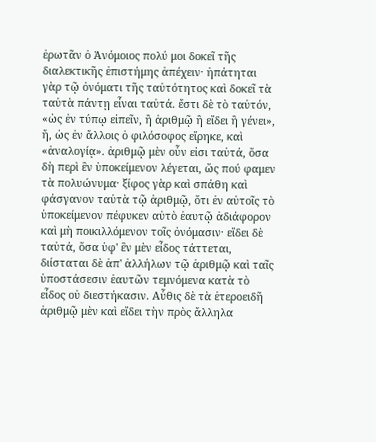ἐρωτᾶν ὁ Ἀνόμοιος πολύ μοι δοκεῖ τῆς διαλεκτικῆς ἐπιστήμης ἀπέχειν· ἠπάτηται γὰρ τῷ ὀνόματι τῆς ταὐτότητος καὶ δοκεῖ τὰ ταὐτὰ πάντῃ εἶναι ταὐτά. ἔστι δὲ τὸ ταὐτόν, «ὡς ἐν τύπῳ εἰπεῖν, ἢ ἀριθμῷ ἢ εἴδει ἢ γένει», ἤ, ὡς ἐν ἄλλοις ὁ φιλόσοφος εἴρηκε, καὶ «ἀναλογίᾳ». ἀριθμῷ μὲν οὖν εἰσι ταὐτά, ὅσα δὴ περὶ ἓν ὑποκείμενον λέγεται, ὥς πού φαμεν τὰ πολυώνυμα· ξίφος γὰρ καὶ σπάθη καὶ φάσγανον ταὐτὰ τῷ ἀριθμῷ, ὅτι ἐν αὐτοῖς τὸ ὑποκείμενον πέφυκεν αὐτὸ ἑαυτῷ ἀδιάφορον καὶ μὴ ποικιλλόμενον τοῖς ὀνόμασιν· εἴδει δὲ ταὐτά, ὅσα ὑφ' ἓν μὲν εἶδος τάττεται, διίσταται δὲ ἀπ' ἀλλήλων τῷ ἀριθμῷ καὶ ταῖς ὑποστάσεσιν ἑαυτῶν τεμνόμενα κατὰ τὸ εἶδος οὐ διεστήκασιν. Aὖθις δὲ τὰ ἑτεροειδῆ ἀριθμῷ μὲν καὶ εἴδει τὴν πρὸς ἄλληλα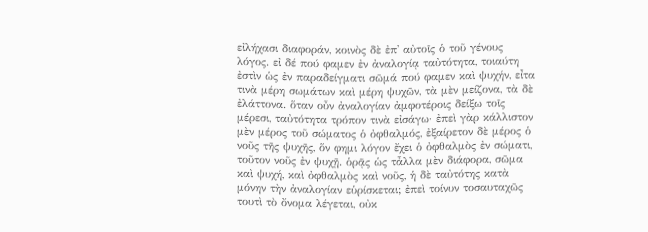εἰλήχασι διαφοράν, κοινὸς δὲ ἐπ' αὐτοῖς ὁ τοῦ γένους λόγος. εἰ δέ πού φαμεν ἐν ἀναλογίᾳ ταὐτότητα, τοιαύτη ἐστὶν ὡς ἐν παραδείγματι σῶμά πού φαμεν καὶ ψυχήν, εἶτα τινὰ μέρη σωμάτων καὶ μέρη ψυχῶν, τὰ μὲν μείζονα, τὰ δὲ ἐλάττονα. ὅταν οὖν ἀναλογίαν ἀμφοτέροις δείξω τοῖς μέρεσι, ταὐτότητα τρόπον τινὰ εἰσάγω· ἐπεὶ γὰρ κάλλιστον μὲν μέρος τοῦ σώματος ὁ ὀφθαλμός, ἐξαίρετον δὲ μέρος ὁ νοῦς τῆς ψυχῆς, ὅν φημι λόγον ἔχει ὁ ὀφθαλμὸς ἐν σώματι, τοῦτον νοῦς ἐν ψυχῇ. ὁρᾷς ὡς τἆλλα μὲν διάφορα, σῶμα καὶ ψυχή, καὶ ὀφθαλμὸς καὶ νοῦς, ἡ δὲ ταὐτότης κατὰ μόνην τὴν ἀναλογίαν εὑρίσκεται; ἐπεὶ τοίνυν τοσαυταχῶς τουτὶ τὸ ὄνομα λέγεται, οὐκ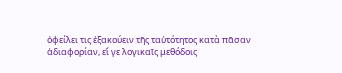ὀφείλει τις ἐξακούειν τῆς ταὐτότητος κατὰ πᾶσαν ἀδιαφορίαν, εἴ γε λογικαῖς μεθόδοις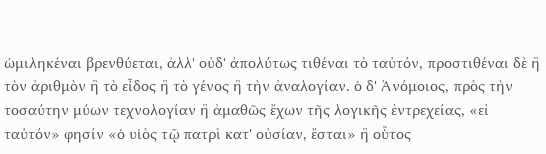ὡμιληκέναι βρενθύεται, ἀλλ' οὐδ' ἀπολύτως τιθέναι τὸ ταὐτόν, προστιθέναι δὲ ἢ τὸν ἀριθμὸν ἢ τὸ εἶδος ἢ τὸ γένος ἢ τὴν ἀναλογίαν. ὁ δ' Ἀνόμοιος, πρὸς τὴν τοσαύτην μύων τεχνολογίαν ἢ ἀμαθῶς ἔχων τῆς λογικῆς ἐντρεχείας, «εἰ ταὐτόν» φησίν «ὁ υἱὸς τῷ πατρὶ κατ' οὐσίαν, ἔσται» ἢ οὗτος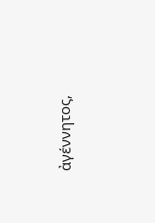ἀγέννητος,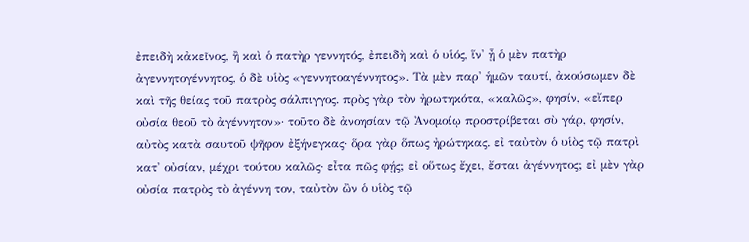ἐπειδὴ κἀκεῖνος, ἢ καὶ ὁ πατὴρ γεννητός, ἐπειδὴ καὶ ὁ υἱός, ἵν' ᾖ ὁ μὲν πατὴρ ἀγεννητογέννητος, ὁ δὲ υἱὸς «γεννητοαγέννητος». Τὰ μὲν παρ' ἡμῶν ταυτί, ἀκούσωμεν δὲ καὶ τῆς θείας τοῦ πατρὸς σάλπιγγος. πρὸς γὰρ τὸν ἠρωτηκότα, «καλῶς», φησίν, «εἴπερ οὐσία θεοῦ τὸ ἀγέννητον»· τοῦτο δὲ ἀνοησίαν τῷ Ἀνομοίῳ προστρίβεται σὺ γάρ, φησίν, αὐτὸς κατὰ σαυτοῦ ψῆφον ἐξήνεγκας· ὅρα γὰρ ὅπως ἠρώτηκας. εἰ ταὐτὸν ὁ υἱὸς τῷ πατρὶ κατ' οὐσίαν, μέχρι τούτου καλῶς· εἶτα πῶς φῄς; εἰ οὕτως ἔχει, ἔσται ἀγέννητος; εἰ μὲν γὰρ οὐσία πατρὸς τὸ ἀγέννη τον, ταὐτὸν ὢν ὁ υἱὸς τῷ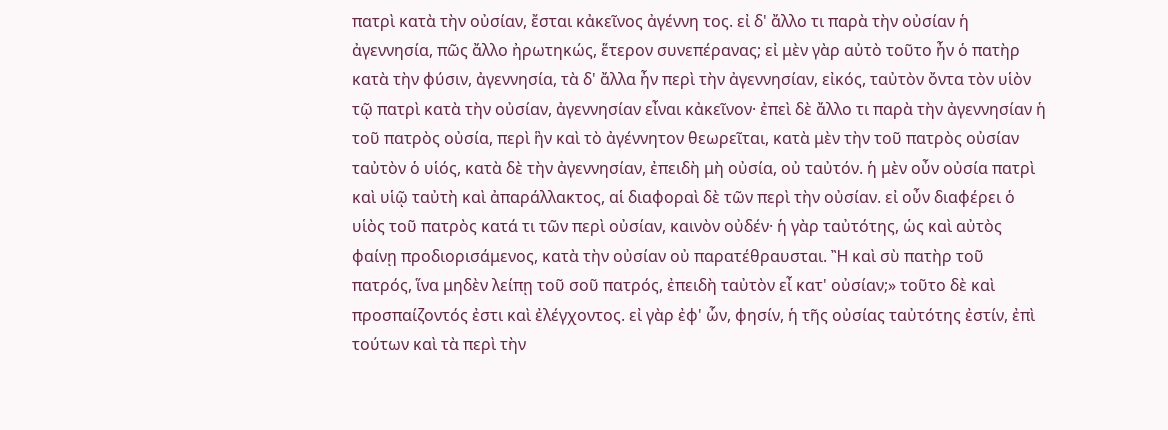πατρὶ κατὰ τὴν οὐσίαν, ἔσται κἀκεῖνος ἀγέννη τος. εἰ δ' ἄλλο τι παρὰ τὴν οὐσίαν ἡ ἀγεννησία, πῶς ἄλλο ἠρωτηκώς, ἕτερον συνεπέρανας; εἰ μὲν γὰρ αὐτὸ τοῦτο ἦν ὁ πατὴρ κατὰ τὴν φύσιν, ἀγεννησία, τὰ δ' ἄλλα ἦν περὶ τὴν ἀγεννησίαν, εἰκός, ταὐτὸν ὄντα τὸν υἱὸν τῷ πατρὶ κατὰ τὴν οὐσίαν, ἀγεννησίαν εἶναι κἀκεῖνον· ἐπεὶ δὲ ἄλλο τι παρὰ τὴν ἀγεννησίαν ἡ τοῦ πατρὸς οὐσία, περὶ ἣν καὶ τὸ ἀγέννητον θεωρεῖται, κατὰ μὲν τὴν τοῦ πατρὸς οὐσίαν ταὐτὸν ὁ υἱός, κατὰ δὲ τὴν ἀγεννησίαν, ἐπειδὴ μὴ οὐσία, οὐ ταὐτόν. ἡ μὲν οὖν οὐσία πατρὶ καὶ υἱῷ ταὐτὴ καὶ ἀπαράλλακτος, αἱ διαφοραὶ δὲ τῶν περὶ τὴν οὐσίαν. εἰ οὖν διαφέρει ὁ υἱὸς τοῦ πατρὸς κατά τι τῶν περὶ οὐσίαν, καινὸν οὐδέν· ἡ γὰρ ταὐτότης, ὡς καὶ αὐτὸς φαίνῃ προδιορισάμενος, κατὰ τὴν οὐσίαν οὐ παρατέθραυσται. Ἢ καὶ σὺ πατὴρ τοῦ πατρός, ἵνα μηδὲν λείπῃ τοῦ σοῦ πατρός, ἐπειδὴ ταὐτὸν εἶ κατ' οὐσίαν;» τοῦτο δὲ καὶ προσπαίζοντός ἐστι καὶ ἐλέγχοντος. εἰ γὰρ ἐφ' ὧν, φησίν, ἡ τῆς οὐσίας ταὐτότης ἐστίν, ἐπὶ τούτων καὶ τὰ περὶ τὴν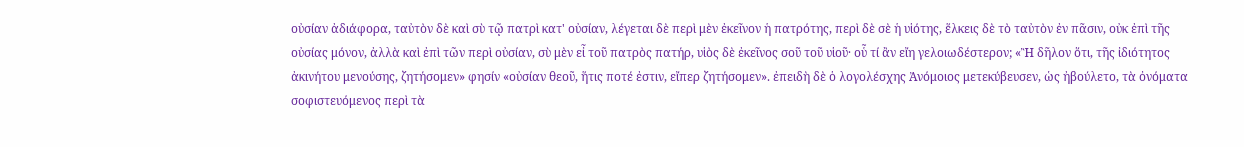οὐσίαν ἀδιάφορα, ταὐτὸν δὲ καὶ σὺ τῷ πατρὶ κατ' οὐσίαν, λέγεται δὲ περὶ μὲν ἐκεῖνον ἡ πατρότης, περὶ δὲ σὲ ἡ υἱότης, ἕλκεις δὲ τὸ ταὐτὸν ἐν πᾶσιν, οὐκ ἐπὶ τῆς οὐσίας μόνον, ἀλλὰ καὶ ἐπὶ τῶν περὶ οὐσίαν, σὺ μὲν εἶ τοῦ πατρὸς πατήρ, υἱὸς δὲ ἐκεῖνος σοῦ τοῦ υἱοῦ· οὗ τί ἂν εἴη γελοιωδέστερον; «Ἢ δῆλον ὅτι, τῆς ἰδιότητος ἀκινήτου μενούσης, ζητήσομεν» φησίν «οὐσίαν θεοῦ, ἥτις ποτέ ἐστιν, εἴπερ ζητήσομεν». ἐπειδὴ δὲ ὁ λογολέσχης Ἀνόμοιος μετεκύβευσεν, ὡς ἠβούλετο, τὰ ὀνόματα σοφιστευόμενος περὶ τὰ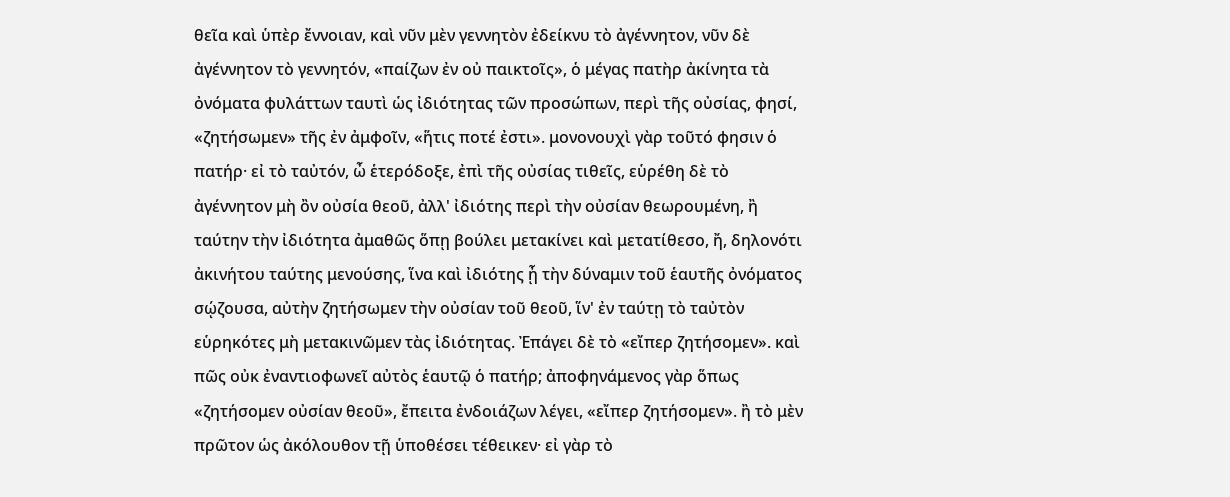θεῖα καὶ ὑπὲρ ἔννοιαν, καὶ νῦν μὲν γεννητὸν ἐδείκνυ τὸ ἀγέννητον, νῦν δὲ ἀγέννητον τὸ γεννητόν, «παίζων ἐν οὐ παικτοῖς», ὁ μέγας πατὴρ ἀκίνητα τὰ ὀνόματα φυλάττων ταυτὶ ὡς ἰδιότητας τῶν προσώπων, περὶ τῆς οὐσίας, φησί, «ζητήσωμεν» τῆς ἐν ἀμφοῖν, «ἥτις ποτέ ἐστι». μονονουχὶ γὰρ τοῦτό φησιν ὁ πατήρ· εἰ τὸ ταὐτόν, ὦ ἑτερόδοξε, ἐπὶ τῆς οὐσίας τιθεῖς, εὑρέθη δὲ τὸ ἀγέννητον μὴ ὂν οὐσία θεοῦ, ἀλλ' ἰδιότης περὶ τὴν οὐσίαν θεωρουμένη, ἢ ταύτην τὴν ἰδιότητα ἀμαθῶς ὅπῃ βούλει μετακίνει καὶ μετατίθεσο, ἤ, δηλονότι ἀκινήτου ταύτης μενούσης, ἵνα καὶ ἰδιότης ᾖ τὴν δύναμιν τοῦ ἑαυτῆς ὀνόματος σῴζουσα, αὐτὴν ζητήσωμεν τὴν οὐσίαν τοῦ θεοῦ, ἵν' ἐν ταύτῃ τὸ ταὐτὸν εὑρηκότες μὴ μετακινῶμεν τὰς ἰδιότητας. Ἐπάγει δὲ τὸ «εἴπερ ζητήσομεν». καὶ πῶς οὐκ ἐναντιοφωνεῖ αὐτὸς ἑαυτῷ ὁ πατήρ; ἀποφηνάμενος γὰρ ὅπως «ζητήσομεν οὐσίαν θεοῦ», ἔπειτα ἐνδοιάζων λέγει, «εἴπερ ζητήσομεν». ἢ τὸ μὲν πρῶτον ὡς ἀκόλουθον τῇ ὑποθέσει τέθεικεν· εἰ γὰρ τὸ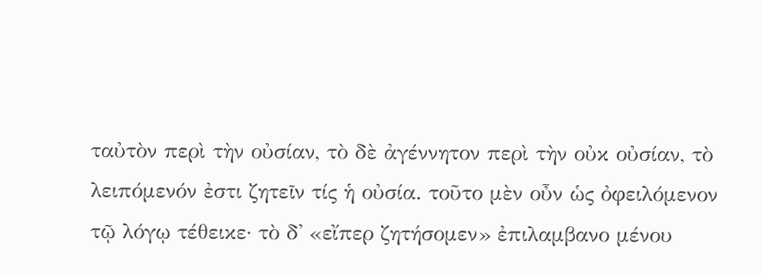ταὐτὸν περὶ τὴν οὐσίαν, τὸ δὲ ἀγέννητον περὶ τὴν οὐκ οὐσίαν, τὸ λειπόμενόν ἐστι ζητεῖν τίς ἡ οὐσία. τοῦτο μὲν οὖν ὡς ὀφειλόμενον τῷ λόγῳ τέθεικε· τὸ δ' «εἴπερ ζητήσομεν» ἐπιλαμβανο μένου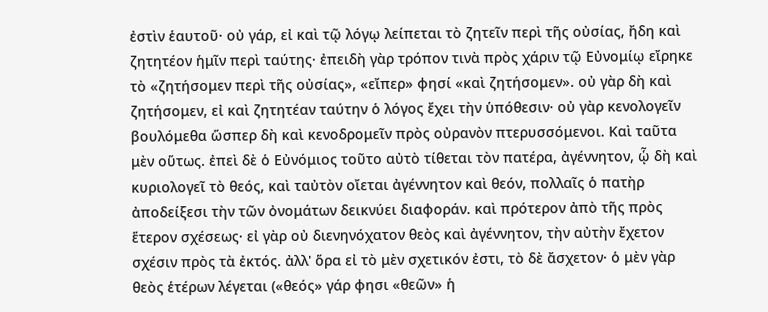ἐστὶν ἑαυτοῦ· οὐ γάρ, εἰ καὶ τῷ λόγῳ λείπεται τὸ ζητεῖν περὶ τῆς οὐσίας, ἤδη καὶ ζητητέον ἡμῖν περὶ ταύτης· ἐπειδὴ γὰρ τρόπον τινὰ πρὸς χάριν τῷ Εὐνομίῳ εἴρηκε τὸ «ζητήσομεν περὶ τῆς οὐσίας», «εἴπερ» φησί «καὶ ζητήσομεν». οὐ γὰρ δὴ καὶ ζητήσομεν, εἰ καὶ ζητητέαν ταύτην ὁ λόγος ἔχει τὴν ὑπόθεσιν· οὐ γὰρ κενολογεῖν βουλόμεθα ὥσπερ δὴ καὶ κενοδρομεῖν πρὸς οὐρανὸν πτερυσσόμενοι. Καὶ ταῦτα μὲν οὕτως. ἐπεὶ δὲ ὁ Εὐνόμιος τοῦτο αὐτὸ τίθεται τὸν πατέρα, ἀγέννητον, ᾧ δὴ καὶ κυριολογεῖ τὸ θεός, καὶ ταὐτὸν οἴεται ἀγέννητον καὶ θεόν, πολλαῖς ὁ πατὴρ ἀποδείξεσι τὴν τῶν ὀνομάτων δεικνύει διαφοράν. καὶ πρότερον ἀπὸ τῆς πρὸς ἕτερον σχέσεως· εἰ γὰρ οὐ διενηνόχατον θεὸς καὶ ἀγέννητον, τὴν αὐτὴν ἔχετον σχέσιν πρὸς τὰ ἐκτός. ἀλλ' ὅρα εἰ τὸ μὲν σχετικόν ἐστι, τὸ δὲ ἄσχετον· ὁ μὲν γὰρ θεὸς ἑτέρων λέγεται («θεός» γάρ φησι «θεῶν» ἡ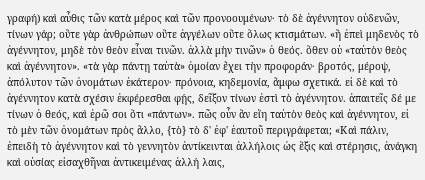γραφή) καὶ αὖθις τῶν κατὰ μέρος καὶ τῶν προνοουμένων· τὸ δὲ ἀγέννητον οὐδενῶν, τίνων γάρ; οὔτε γὰρ ἀνθρώπων οὔτε ἀγγέλων οὔτε ὅλως κτισμάτων. «ἢ ἐπεὶ μηδενὸς τὸ ἀγέννητον, μηδὲ τὸν θεὸν εἶναι τινῶν. ἀλλὰ μὴν τινῶν» ὁ θεός. ὅθεν οὐ «ταὐτὸν θεὸς καὶ ἀγέννητον». «τὰ γὰρ πάντῃ ταὐτὰ» ὁμοίαν ἔχει τὴν προφοράν· βροτός, μέροψ, ἀπόλυτον τῶν ὀνομάτων ἑκάτερον· πρόνοια, κηδεμονία, ἄμφω σχετικά. εἰ δὲ καὶ τὸ ἀγέννητον κατὰ σχέσιν ἐκφέρεσθαι φῄς, δεῖξον τίνων ἐστὶ τὸ ἀγέννητον. ἀπαιτεῖς δέ με τίνων ὁ θεός, καὶ ἐρῶ σοι ὅτι «πάντων». πῶς οὖν ἂν εἴη ταὐτὸν θεὸς καὶ ἀγέννητον, εἰ τὸ μὲν τῶν ὀνομάτων πρὸς ἄλλο, {τὸ} τὸ δ' ἐφ' ἑαυτοῦ περιγράφεται; «Καὶ πάλιν, ἐπειδὴ τὸ ἀγέννητον καὶ τὸ γεννητὸν ἀντίκεινται ἀλλήλοις ὡς ἕξις καὶ στέρησις, ἀνάγκη καὶ οὐσίας εἰσαχθῆναι ἀντικειμένας ἀλλή λαις,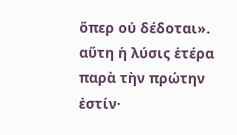ὅπερ οὐ δέδοται». αὕτη ἡ λύσις ἑτέρα παρὰ τὴν πρώτην ἐστίν·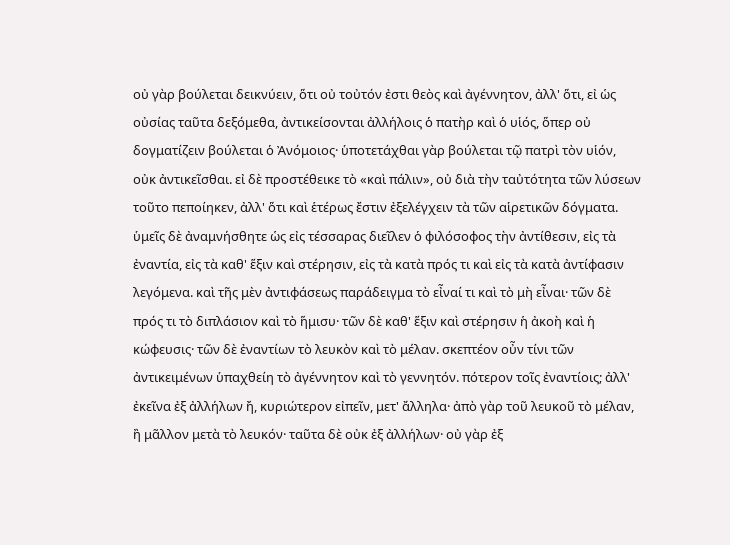οὐ γὰρ βούλεται δεικνύειν, ὅτι οὐ τοὐτόν ἐστι θεὸς καὶ ἀγέννητον, ἀλλ' ὅτι, εἰ ὡς οὐσίας ταῦτα δεξόμεθα, ἀντικείσονται ἀλλήλοις ὁ πατὴρ καὶ ὁ υἱός, ὅπερ οὐ δογματίζειν βούλεται ὁ Ἀνόμοιος· ὑποτετάχθαι γὰρ βούλεται τῷ πατρὶ τὸν υἱόν, οὐκ ἀντικεῖσθαι. εἰ δὲ προστέθεικε τὸ «καὶ πάλιν», οὐ διὰ τὴν ταὐτότητα τῶν λύσεων τοῦτο πεποίηκεν, ἀλλ' ὅτι καὶ ἑτέρως ἔστιν ἐξελέγχειν τὰ τῶν αἱρετικῶν δόγματα. ὑμεῖς δὲ ἀναμνήσθητε ὡς εἰς τέσσαρας διεῖλεν ὁ φιλόσοφος τὴν ἀντίθεσιν, εἰς τὰ ἐναντία, εἰς τὰ καθ' ἕξιν καὶ στέρησιν, εἰς τὰ κατὰ πρός τι καὶ εἰς τὰ κατὰ ἀντίφασιν λεγόμενα. καὶ τῆς μὲν ἀντιφάσεως παράδειγμα τὸ εἶναί τι καὶ τὸ μὴ εἶναι· τῶν δὲ πρός τι τὸ διπλάσιον καὶ τὸ ἥμισυ· τῶν δὲ καθ' ἕξιν καὶ στέρησιν ἡ ἀκοὴ καὶ ἡ κώφευσις· τῶν δὲ ἐναντίων τὸ λευκὸν καὶ τὸ μέλαν. σκεπτέον οὖν τίνι τῶν ἀντικειμένων ὑπαχθείη τὸ ἀγέννητον καὶ τὸ γεννητόν. πότερον τοῖς ἐναντίοις; ἀλλ' ἐκεῖνα ἐξ ἀλλήλων ἤ, κυριώτερον εἰπεῖν, μετ' ἄλληλα· ἀπὸ γὰρ τοῦ λευκοῦ τὸ μέλαν, ἢ μᾶλλον μετὰ τὸ λευκόν· ταῦτα δὲ οὐκ ἐξ ἀλλήλων· οὐ γὰρ ἐξ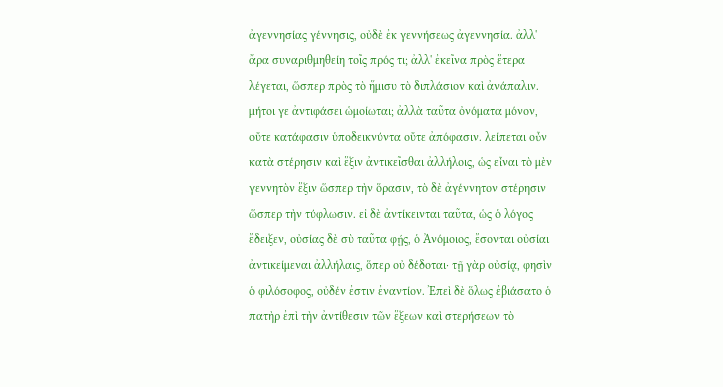ἀγεννησίας γέννησις, οὐδὲ ἐκ γεννήσεως ἀγεννησία. ἀλλ' ἄρα συναριθμηθείη τοῖς πρός τι; ἀλλ' ἐκεῖνα πρὸς ἕτερα λέγεται, ὥσπερ πρὸς τὸ ἥμισυ τὸ διπλάσιον καὶ ἀνάπαλιν. μήτοι γε ἀντιφάσει ὡμοίωται; ἀλλὰ ταῦτα ὀνόματα μόνον, οὔτε κατάφασιν ὑποδεικνύντα οὔτε ἀπόφασιν. λείπεται οὖν κατὰ στέρησιν καὶ ἕξιν ἀντικεῖσθαι ἀλλήλοις, ὡς εἶναι τὸ μὲν γεννητὸν ἕξιν ὥσπερ τὴν ὅρασιν, τὸ δὲ ἀγέννητον στέρησιν ὥσπερ τὴν τύφλωσιν. εἰ δὲ ἀντίκεινται ταῦτα, ὡς ὁ λόγος ἔδειξεν, οὐσίας δὲ σὺ ταῦτα φῄς, ὁ Ἀνόμοιος, ἔσονται οὐσίαι ἀντικείμεναι ἀλλήλαις, ὅπερ οὐ δέδοται· τῇ γὰρ οὐσίᾳ, φησὶν ὁ φιλόσοφος, οὐδέν ἐστιν ἐναντίον. Ἐπεὶ δὲ ὅλως ἐβιάσατο ὁ πατὴρ ἐπὶ τὴν ἀντίθεσιν τῶν ἕξεων καὶ στερήσεων τὸ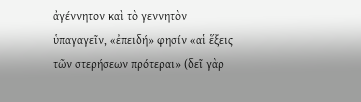ἀγέννητον καὶ τὸ γεννητὸν ὑπαγαγεῖν, «ἐπειδή» φησίν «αἱ ἕξεις τῶν στερήσεων πρότεραι» (δεῖ γὰρ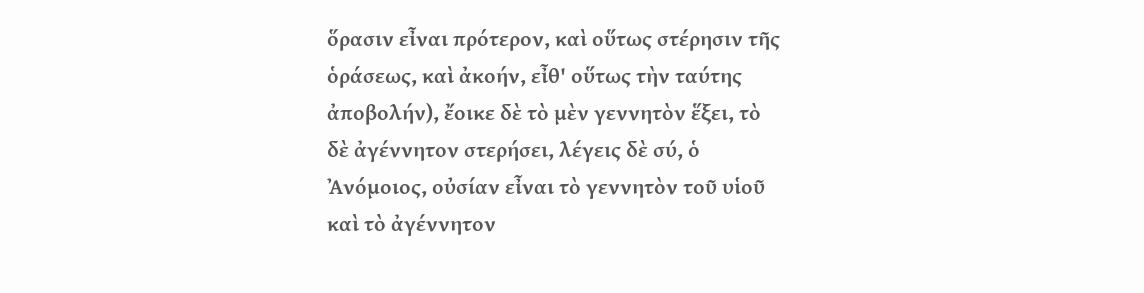ὅρασιν εἶναι πρότερον, καὶ οὕτως στέρησιν τῆς ὁράσεως, καὶ ἀκοήν, εἶθ' οὕτως τὴν ταύτης ἀποβολήν), ἔοικε δὲ τὸ μὲν γεννητὸν ἕξει, τὸ δὲ ἀγέννητον στερήσει, λέγεις δὲ σύ, ὁ Ἀνόμοιος, οὐσίαν εἶναι τὸ γεννητὸν τοῦ υἱοῦ καὶ τὸ ἀγέννητον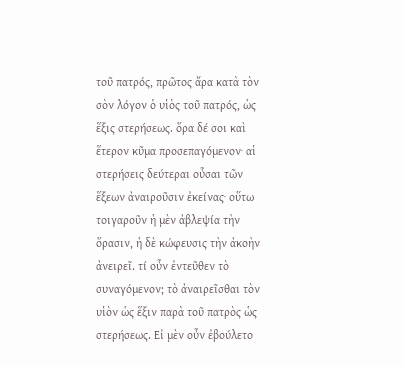τοῦ πατρός, πρῶτος ἄρα κατὰ τὸν σὸν λόγον ὁ υἱὸς τοῦ πατρός, ὡς ἕξις στερήσεως. ὅρα δέ σοι καὶ ἕτερον κῦμα προσεπαγόμενον· αἱ στερήσεις δεύτεραι οὖσαι τῶν ἕξεων ἀναιροῦσιν ἐκείνας· οὕτω τοιγαροῦν ἡ μὲν ἀβλεψία τὴν ὅρασιν, ἡ δὲ κώφευσις τὴν ἀκοὴν ἀνειρεῖ. τί οὖν ἐντεῦθεν τὸ συναγόμενον; τὸ ἀναιρεῖσθαι τὸν υἱὸν ὡς ἕξιν παρὰ τοῦ πατρὸς ὡς στερήσεως. Εἰ μὲν οὖν ἐβούλετο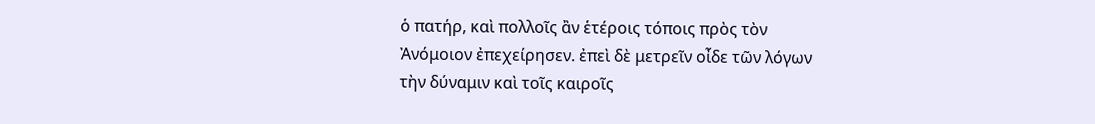ὁ πατήρ, καὶ πολλοῖς ἂν ἑτέροις τόποις πρὸς τὸν Ἀνόμοιον ἐπεχείρησεν. ἐπεὶ δὲ μετρεῖν οἶδε τῶν λόγων τὴν δύναμιν καὶ τοῖς καιροῖς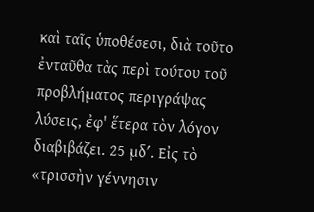καὶ ταῖς ὑποθέσεσι, διὰ τοῦτο ἐνταῦθα τὰς περὶ τούτου τοῦ προβλήματος περιγράψας λύσεις, ἐφ' ἕτερα τὸν λόγον διαβιβάζει. 25 μδʹ. Εἰς τὸ «τρισσὴν γέννησιν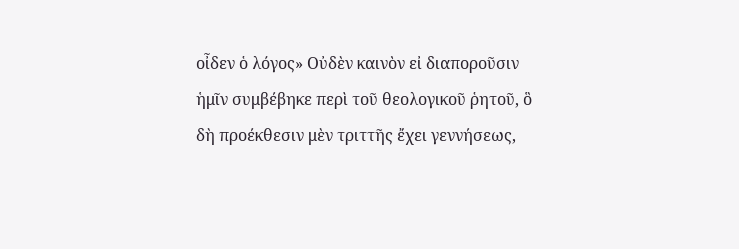οἶδεν ὁ λόγος» Οὐδὲν καινὸν εἰ διαποροῦσιν ἡμῖν συμβέβηκε περὶ τοῦ θεολογικοῦ ῥητοῦ, ὃ δὴ προέκθεσιν μὲν τριττῆς ἔχει γεννήσεως,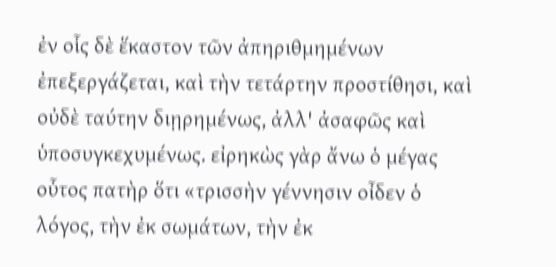ἐν οἷς δὲ ἕκαστον τῶν ἀπηριθμημένων ἐπεξεργάζεται, καὶ τὴν τετάρτην προστίθησι, καὶ οὐδὲ ταύτην διῃρημένως, ἀλλ' ἀσαφῶς καὶ ὑποσυγκεχυμένως. εἰρηκὼς γὰρ ἄνω ὁ μέγας οὗτος πατὴρ ὅτι «τρισσὴν γέννησιν οἶδεν ὁ λόγος, τὴν ἐκ σωμάτων, τὴν ἐκ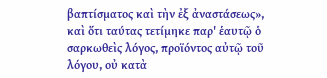βαπτίσματος καὶ τὴν ἐξ ἀναστάσεως», καὶ ὅτι ταύτας τετίμηκε παρ' ἑαυτῷ ὁ σαρκωθεὶς λόγος, προϊόντος αὐτῷ τοῦ λόγου, οὐ κατὰ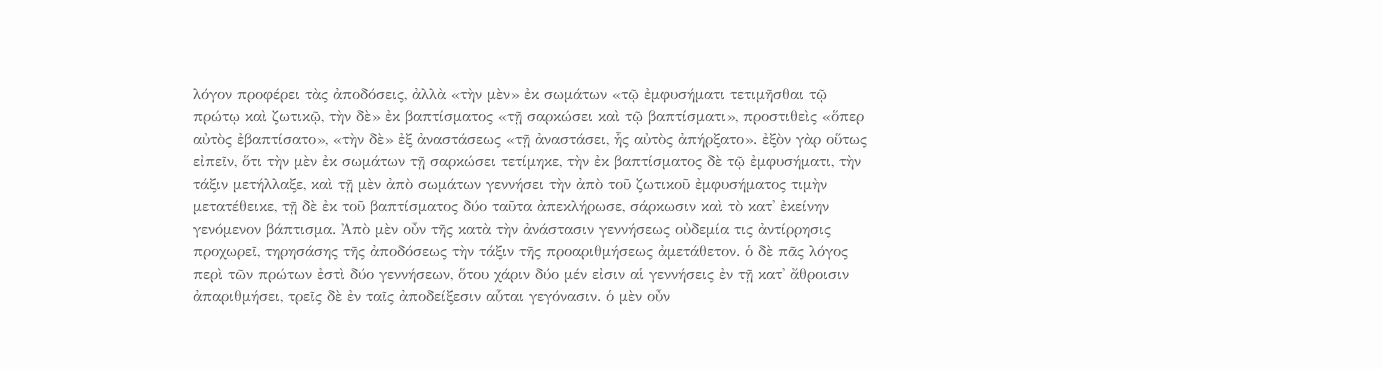λόγον προφέρει τὰς ἀποδόσεις, ἀλλὰ «τὴν μὲν» ἐκ σωμάτων «τῷ ἐμφυσήματι τετιμῆσθαι τῷ πρώτῳ καὶ ζωτικῷ, τὴν δὲ» ἐκ βαπτίσματος «τῇ σαρκώσει καὶ τῷ βαπτίσματι», προστιθεὶς «ὅπερ αὐτὸς ἐβαπτίσατο», «τὴν δὲ» ἐξ ἀναστάσεως «τῇ ἀναστάσει, ἧς αὐτὸς ἀπήρξατο». ἐξὸν γὰρ οὕτως εἰπεῖν, ὅτι τὴν μὲν ἐκ σωμάτων τῇ σαρκώσει τετίμηκε, τὴν ἐκ βαπτίσματος δὲ τῷ ἐμφυσήματι, τὴν τάξιν μετήλλαξε, καὶ τῇ μὲν ἀπὸ σωμάτων γεννήσει τὴν ἀπὸ τοῦ ζωτικοῦ ἐμφυσήματος τιμὴν μετατέθεικε, τῇ δὲ ἐκ τοῦ βαπτίσματος δύο ταῦτα ἀπεκλήρωσε, σάρκωσιν καὶ τὸ κατ' ἐκείνην γενόμενον βάπτισμα. Ἀπὸ μὲν οὖν τῆς κατὰ τὴν ἀνάστασιν γεννήσεως οὐδεμία τις ἀντίρρησις προχωρεῖ, τηρησάσης τῆς ἀποδόσεως τὴν τάξιν τῆς προαριθμήσεως ἀμετάθετον. ὁ δὲ πᾶς λόγος περὶ τῶν πρώτων ἐστὶ δύο γεννήσεων, ὅτου χάριν δύο μέν εἰσιν αἱ γεννήσεις ἐν τῇ κατ' ἄθροισιν ἀπαριθμήσει, τρεῖς δὲ ἐν ταῖς ἀποδείξεσιν αὗται γεγόνασιν. ὁ μὲν οὖν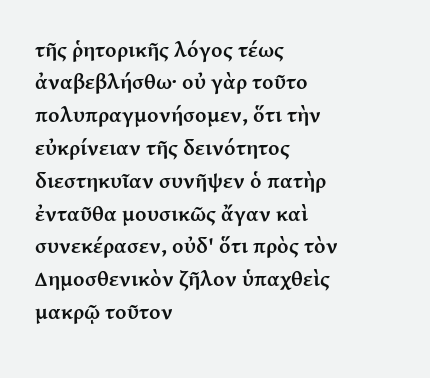τῆς ῥητορικῆς λόγος τέως ἀναβεβλήσθω· οὐ γὰρ τοῦτο πολυπραγμονήσομεν, ὅτι τὴν εὐκρίνειαν τῆς δεινότητος διεστηκυῖαν συνῆψεν ὁ πατὴρ ἐνταῦθα μουσικῶς ἄγαν καὶ συνεκέρασεν, οὐδ' ὅτι πρὸς τὸν Δημοσθενικὸν ζῆλον ὑπαχθεὶς μακρῷ τοῦτον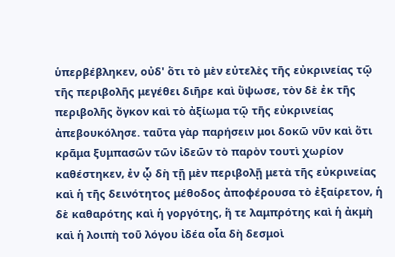ὑπερβέβληκεν, οὐδ' ὅτι τὸ μὲν εὐτελὲς τῆς εὐκρινείας τῷ τῆς περιβολῆς μεγέθει διῆρε καὶ ὕψωσε, τὸν δὲ ἐκ τῆς περιβολῆς ὄγκον καὶ τὸ ἀξίωμα τῷ τῆς εὐκρινείας ἀπεβουκόλησε. ταῦτα γὰρ παρήσειν μοι δοκῶ νῦν καὶ ὅτι κρᾶμα ξυμπασῶν τῶν ἰδεῶν τὸ παρὸν τουτὶ χωρίον καθέστηκεν, ἐν ᾧ δὴ τῇ μὲν περιβολῇ μετὰ τῆς εὐκρινείας καὶ ἡ τῆς δεινότητος μέθοδος ἀποφέρουσα τὸ ἐξαίρετον, ἡ δὲ καθαρότης καὶ ἡ γοργότης, ἥ τε λαμπρότης καὶ ἡ ἀκμὴ καὶ ἡ λοιπὴ τοῦ λόγου ἰδέα οἷα δὴ δεσμοὶ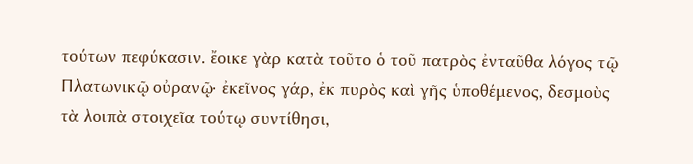τούτων πεφύκασιν. ἔοικε γὰρ κατὰ τοῦτο ὁ τοῦ πατρὸς ἐνταῦθα λόγος τῷ Πλατωνικῷ οὐρανῷ· ἐκεῖνος γάρ, ἐκ πυρὸς καὶ γῆς ὑποθέμενος, δεσμοὺς τὰ λοιπὰ στοιχεῖα τούτῳ συντίθησι,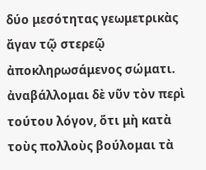δύο μεσότητας γεωμετρικὰς ἄγαν τῷ στερεῷ ἀποκληρωσάμενος σώματι. ἀναβάλλομαι δὲ νῦν τὸν περὶ τούτου λόγον, ὅτι μὴ κατὰ τοὺς πολλοὺς βούλομαι τὰ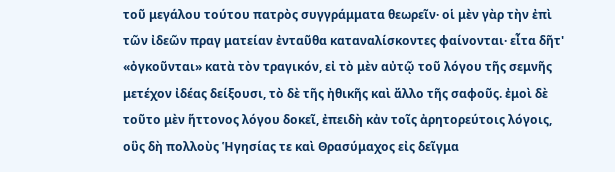τοῦ μεγάλου τούτου πατρὸς συγγράμματα θεωρεῖν· οἱ μὲν γὰρ τὴν ἐπὶ τῶν ἰδεῶν πραγ ματείαν ἐνταῦθα καταναλίσκοντες φαίνονται· εἶτα δῆτ' «ὀγκοῦνται» κατὰ τὸν τραγικόν, εἰ τὸ μὲν αὐτῷ τοῦ λόγου τῆς σεμνῆς μετέχον ἰδέας δείξουσι, τὸ δὲ τῆς ἠθικῆς καὶ ἄλλο τῆς σαφοῦς. ἐμοὶ δὲ τοῦτο μὲν ἥττονος λόγου δοκεῖ, ἐπειδὴ κἀν τοῖς ἀρητορεύτοις λόγοις, οὓς δὴ πολλοὺς Ἡγησίας τε καὶ Θρασύμαχος εἰς δεῖγμα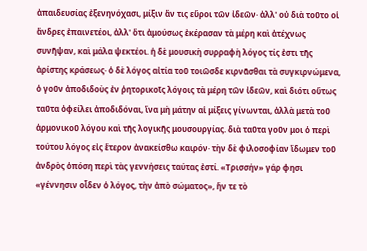ἀπαιδευσίας ἐξενηνόχασι, μίξιν ἄν τις εὕροι τῶν ἰδεῶν· ἀλλ' οὐ διὰ τοῦτο οἱ ἄνδρες ἐπαινετέοι, ἀλλ' ὅτι ἀμούσως ἐκέρασαν τὰ μέρη καὶ ἀτέχνως συνῆψαν, καὶ μάλα ψεκτέοι. ἡ δὲ μουσικὴ συρραφὴ λόγος τίς ἐστι τῆς ἀρίστης κράσεως· ὁ δὲ λόγος αἰτία τοῦ τοιῶσδε κιρνᾶσθαι τὰ συγκιρνώμενα, ὁ γοῦν ἀποδιδοὺς ἐν ῥητορικοῖς λόγοις τὰ μέρη τῶν ἰδεῶν, καὶ διότι οὕτως ταῦτα ὀφείλει ἀποδιδόναι, ἵνα μὴ μάτην αἱ μίξεις γίνωνται, ἀλλὰ μετὰ τοῦ ἁρμονικοῦ λόγου καὶ τῆς λογικῆς μουσουργίας. διὰ ταῦτα γοῦν μοι ὁ περὶ τούτου λόγος εἰς ἕτερον ἀνακείσθω καιρόν· τὴν δὲ φιλοσοφίαν ἴδωμεν τοῦ ἀνδρὸς ὁπόση περὶ τὰς γεννήσεις ταύτας ἐστί. «Τρισσήν» γάρ φησι «γέννησιν οἶδεν ὁ λόγος, τὴν ἀπὸ σώματος», ἥν τε τὸ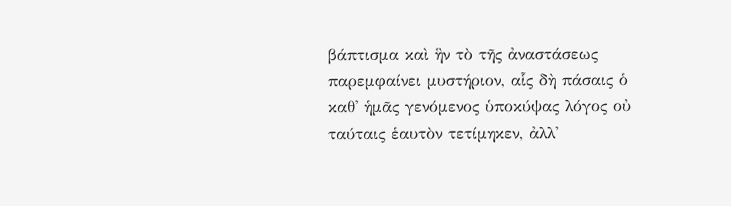βάπτισμα καὶ ἣν τὸ τῆς ἀναστάσεως παρεμφαίνει μυστήριον, αἷς δὴ πάσαις ὁ καθ' ἡμᾶς γενόμενος ὑποκύψας λόγος οὐ ταύταις ἑαυτὸν τετίμηκεν, ἀλλ'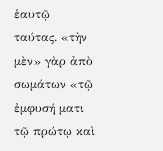ἑαυτῷ ταύτας. «τὴν μὲν» γὰρ ἀπὸ σωμάτων «τῷ ἐμφυσή ματι τῷ πρώτῳ καὶ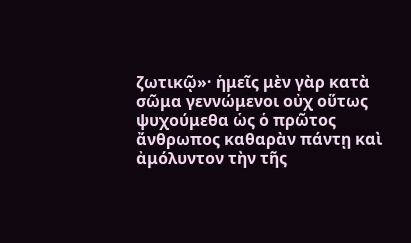ζωτικῷ»· ἡμεῖς μὲν γὰρ κατὰ σῶμα γεννώμενοι οὐχ οὕτως ψυχούμεθα ὡς ὁ πρῶτος ἄνθρωπος καθαρὰν πάντῃ καὶ ἀμόλυντον τὴν τῆς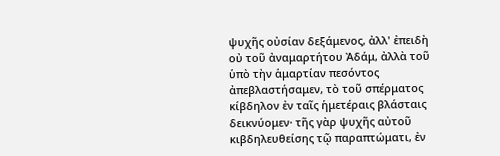ψυχῆς οὐσίαν δεξάμενος, ἀλλ' ἐπειδὴ οὐ τοῦ ἀναμαρτήτου Ἀδάμ, ἀλλὰ τοῦ ὑπὸ τὴν ἁμαρτίαν πεσόντος ἀπεβλαστήσαμεν, τὸ τοῦ σπέρματος κίβδηλον ἐν ταῖς ἡμετέραις βλάσταις δεικνύομεν· τῆς γὰρ ψυχῆς αὐτοῦ κιβδηλευθείσης τῷ παραπτώματι, ἐν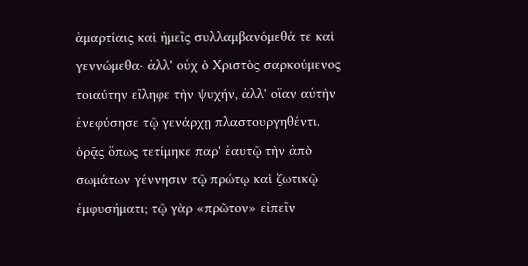ἁμαρτίαις καὶ ἡμεῖς συλλαμβανόμεθά τε καὶ γεννώμεθα· ἀλλ' οὐχ ὁ Χριστὸς σαρκούμενος τοιαύτην εἴληφε τὴν ψυχήν, ἀλλ' οἵαν αὐτὴν ἐνεφύσησε τῷ γενάρχῃ πλαστουργηθέντι. ὁρᾷς ὅπως τετίμηκε παρ' ἑαυτῷ τὴν ἀπὸ σωμάτων γέννησιν τῷ πρώτῳ καὶ ζωτικῷ ἐμφυσήματι; τῷ γὰρ «πρῶτον» εἰπεῖν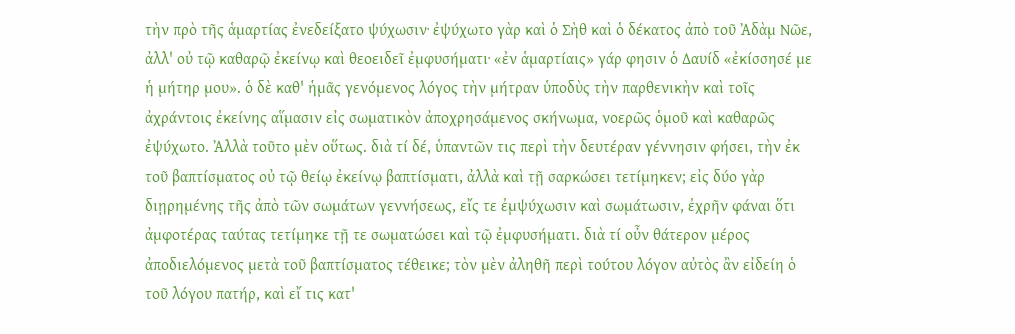τὴν πρὸ τῆς ἁμαρτίας ἐνεδείξατο ψύχωσιν· ἐψύχωτο γὰρ καὶ ὁ Σὴθ καὶ ὁ δέκατος ἀπὸ τοῦ Ἀδὰμ Νῶε, ἀλλ' οὐ τῷ καθαρῷ ἐκείνῳ καὶ θεοειδεῖ ἐμφυσήματι· «ἐν ἁμαρτίαις» γάρ φησιν ὁ Δαυίδ «ἐκίσσησέ με ἡ μήτηρ μου». ὁ δὲ καθ' ἡμᾶς γενόμενος λόγος τὴν μήτραν ὑποδὺς τὴν παρθενικὴν καὶ τοῖς ἀχράντοις ἐκείνης αἵμασιν εἰς σωματικὸν ἀποχρησάμενος σκήνωμα, νοερῶς ὁμοῦ καὶ καθαρῶς ἐψύχωτο. Ἀλλὰ τοῦτο μὲν οὕτως. διὰ τί δέ, ὑπαντῶν τις περὶ τὴν δευτέραν γέννησιν φήσει, τὴν ἐκ τοῦ βαπτίσματος οὐ τῷ θείῳ ἐκείνῳ βαπτίσματι, ἀλλὰ καὶ τῇ σαρκώσει τετίμηκεν; εἰς δύο γὰρ διῃρημένης τῆς ἀπὸ τῶν σωμάτων γεννήσεως, εἴς τε ἐμψύχωσιν καὶ σωμάτωσιν, ἐχρῆν φάναι ὅτι ἀμφοτέρας ταύτας τετίμηκε τῇ τε σωματώσει καὶ τῷ ἐμφυσήματι. διὰ τί οὖν θάτερον μέρος ἀποδιελόμενος μετὰ τοῦ βαπτίσματος τέθεικε; τὸν μὲν ἀληθῆ περὶ τούτου λόγον αὐτὸς ἂν εἰδείη ὁ τοῦ λόγου πατήρ, καὶ εἴ τις κατ'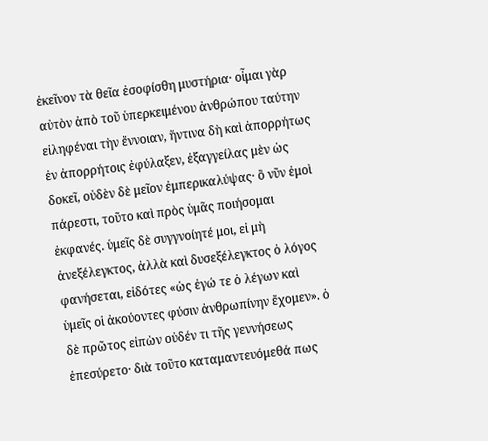ἐκεῖνον τὰ θεῖα ἐσοφίσθη μυστήρια· οἶμαι γὰρ αὐτὸν ἀπὸ τοῦ ὑπερκειμένου ἀνθρώπου ταύτην εἰληφέναι τὴν ἔννοιαν, ἥντινα δὴ καὶ ἀπορρήτως ἐν ἀπορρήτοις ἐφύλαξεν, ἐξαγγείλας μὲν ὡς δοκεῖ, οὐδὲν δὲ μεῖον ἐμπερικαλύψας· ὃ νῦν ἐμοὶ πάρεστι, τοῦτο καὶ πρὸς ὑμᾶς ποιήσομαι ἐκφανές. ὑμεῖς δὲ συγγνοίητέ μοι, εἰ μὴ ἀνεξέλεγκτος, ἀλλὰ καὶ δυσεξέλεγκτος ὁ λόγος φανήσεται, εἰδότες «ὡς ἐγώ τε ὁ λέγων καὶ ὑμεῖς οἱ ἀκούοντες φύσιν ἀνθρωπίνην ἔχομεν». ὁ δὲ πρῶτος εἰπὼν οὐδέν τι τῆς γεννήσεως ἐπεσύρετο· διὰ τοῦτο καταμαντευόμεθά πως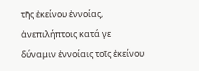τῆς ἐκείνου ἐννοίας, ἀνεπιλήπτοις κατά γε δύναμιν ἐννοίαις τοῖς ἐκείνου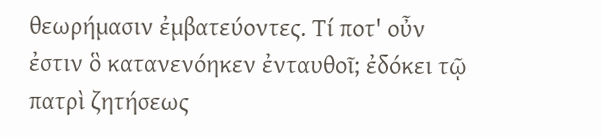θεωρήμασιν ἐμβατεύοντες. Τί ποτ' οὖν ἐστιν ὃ κατανενόηκεν ἐνταυθοῖ; ἐδόκει τῷ πατρὶ ζητήσεως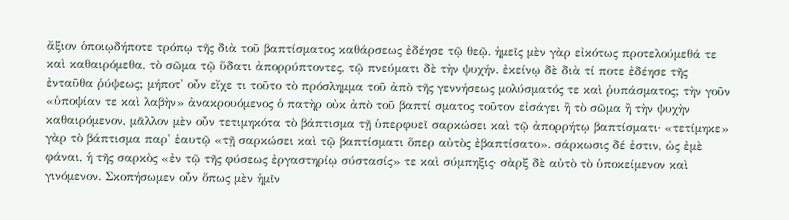ἄξιον ὁποιῳδήποτε τρόπῳ τῆς διὰ τοῦ βαπτίσματος καθάρσεως ἐδέησε τῷ θεῷ. ἡμεῖς μὲν γὰρ εἰκότως προτελούμεθά τε καὶ καθαιρόμεθα, τὸ σῶμα τῷ ὕδατι ἀπορρύπτοντες, τῷ πνεύματι δὲ τὴν ψυχήν. ἐκείνῳ δὲ διὰ τί ποτε ἐδέησε τῆς ἐνταῦθα ῥύψεως; μήποτ' οὖν εἴχε τι τοῦτο τὸ πρόσλημμα τοῦ ἀπὸ τῆς γεννήσεως μολύσματός τε καὶ ῥυπάσματος; τὴν γοῦν «ὑποψίαν τε καὶ λαβὴν» ἀνακρουόμενος ὁ πατὴρ οὐκ ἀπὸ τοῦ βαπτί σματος τοῦτον εἰσάγει ἢ τὸ σῶμα ἢ τὴν ψυχὴν καθαιρόμενον, μᾶλλον μὲν οὖν τετιμηκότα τὸ βάπτισμα τῇ ὑπερφυεῖ σαρκώσει καὶ τῷ ἀπορρήτῳ βαπτίσματι· «τετίμηκε» γὰρ τὸ βάπτισμα παρ' ἑαυτῷ «τῇ σαρκώσει καὶ τῷ βαπτίσματι ὅπερ αὐτὸς ἐβαπτίσατο». σάρκωσις δέ ἐστιν, ὡς ἐμὲ φάναι, ἡ τῆς σαρκὸς «ἐν τῷ τῆς φύσεως ἐργαστηρίῳ σύστασίς» τε καὶ σύμπηξις· σὰρξ δὲ αὐτὸ τὸ ὑποκείμενον καὶ γινόμενον. Σκοπήσωμεν οὖν ὅπως μὲν ἡμῖν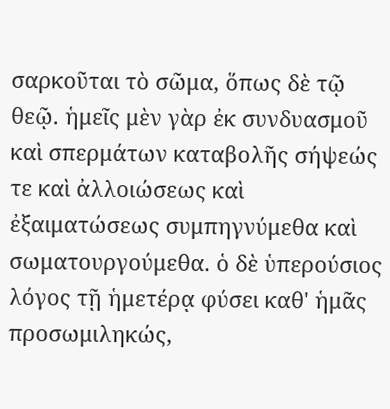σαρκοῦται τὸ σῶμα, ὅπως δὲ τῷ θεῷ. ἡμεῖς μὲν γὰρ ἐκ συνδυασμοῦ καὶ σπερμάτων καταβολῆς σήψεώς τε καὶ ἀλλοιώσεως καὶ ἐξαιματώσεως συμπηγνύμεθα καὶ σωματουργούμεθα. ὁ δὲ ὑπερούσιος λόγος τῇ ἡμετέρᾳ φύσει καθ' ἡμᾶς προσωμιληκώς,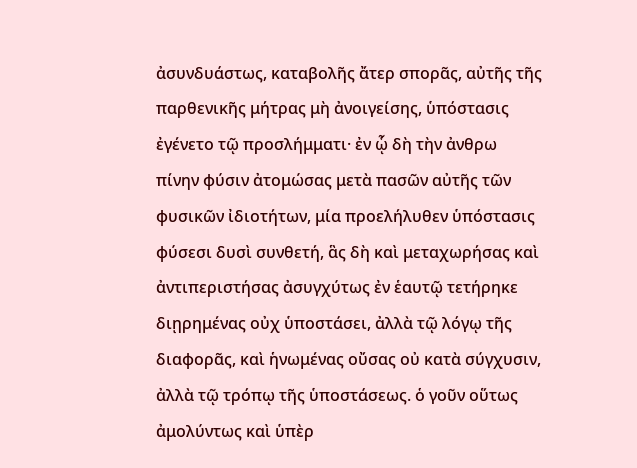ἀσυνδυάστως, καταβολῆς ἄτερ σπορᾶς, αὐτῆς τῆς παρθενικῆς μήτρας μὴ ἀνοιγείσης, ὑπόστασις ἐγένετο τῷ προσλήμματι· ἐν ᾧ δὴ τὴν ἀνθρω πίνην φύσιν ἀτομώσας μετὰ πασῶν αὐτῆς τῶν φυσικῶν ἰδιοτήτων, μία προελήλυθεν ὑπόστασις φύσεσι δυσὶ συνθετή, ἃς δὴ καὶ μεταχωρήσας καὶ ἀντιπεριστήσας ἀσυγχύτως ἐν ἑαυτῷ τετήρηκε διῃρημένας οὐχ ὑποστάσει, ἀλλὰ τῷ λόγῳ τῆς διαφορᾶς, καὶ ἡνωμένας οὔσας οὐ κατὰ σύγχυσιν, ἀλλὰ τῷ τρόπῳ τῆς ὑποστάσεως. ὁ γοῦν οὕτως ἀμολύντως καὶ ὑπὲρ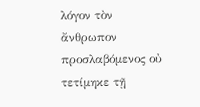λόγον τὸν ἄνθρωπον προσλαβόμενος οὐ τετίμηκε τῇ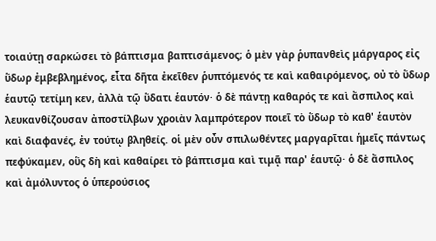τοιαύτῃ σαρκώσει τὸ βάπτισμα βαπτισάμενος; ὁ μὲν γὰρ ῥυπανθεὶς μάργαρος εἰς ὕδωρ ἐμβεβλημένος, εἶτα δῆτα ἐκεῖθεν ῥυπτόμενός τε καὶ καθαιρόμενος, οὐ τὸ ὕδωρ ἑαυτῷ τετίμη κεν, ἀλλὰ τῷ ὕδατι ἑαυτόν· ὁ δὲ πάντῃ καθαρός τε καὶ ἄσπιλος καὶ λευκανθίζουσαν ἀποστίλβων χροιὰν λαμπρότερον ποιεῖ τὸ ὕδωρ τὸ καθ' ἑαυτὸν καὶ διαφανές, ἐν τούτῳ βληθείς. οἱ μὲν οὖν σπιλωθέντες μαργαρῖται ἡμεῖς πάντως πεφύκαμεν, οὓς δὴ καὶ καθαίρει τὸ βάπτισμα καὶ τιμᾷ παρ' ἑαυτῷ· ὁ δὲ ἄσπιλος καὶ ἀμόλυντος ὁ ὑπερούσιος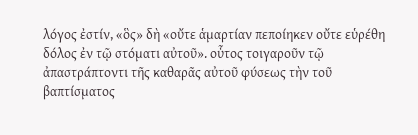λόγος ἐστίν, «ὃς» δὴ «οὔτε ἁμαρτίαν πεποίηκεν οὔτε εὑρέθη δόλος ἐν τῷ στόματι αὐτοῦ». οὗτος τοιγαροῦν τῷ ἀπαστράπτοντι τῆς καθαρᾶς αὐτοῦ φύσεως τὴν τοῦ βαπτίσματος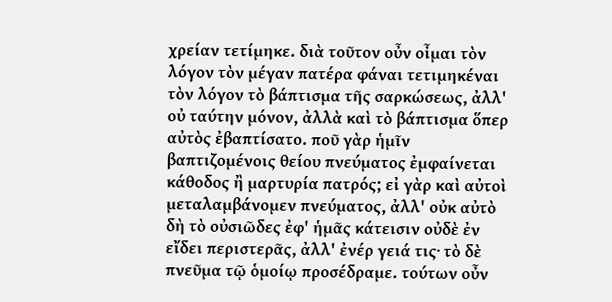χρείαν τετίμηκε. διὰ τοῦτον οὖν οἶμαι τὸν λόγον τὸν μέγαν πατέρα φάναι τετιμηκέναι τὸν λόγον τὸ βάπτισμα τῆς σαρκώσεως, ἀλλ' οὐ ταύτην μόνον, ἀλλὰ καὶ τὸ βάπτισμα ὅπερ αὐτὸς ἐβαπτίσατο. ποῦ γὰρ ἡμῖν βαπτιζομένοις θείου πνεύματος ἐμφαίνεται κάθοδος ἢ μαρτυρία πατρός; εἰ γὰρ καὶ αὐτοὶ μεταλαμβάνομεν πνεύματος, ἀλλ' οὐκ αὐτὸ δὴ τὸ οὐσιῶδες ἐφ' ἡμᾶς κάτεισιν οὐδὲ ἐν εἴδει περιστερᾶς, ἀλλ' ἐνέρ γειά τις· τὸ δὲ πνεῦμα τῷ ὁμοίῳ προσέδραμε. τούτων οὖν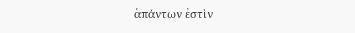ἁπάντων ἐστὶν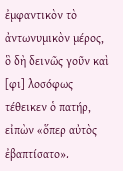ἐμφαντικὸν τὸ ἀντωνυμικὸν μέρος, ὃ δὴ δεινῶς γοῦν καὶ [φι] λοσόφως τέθεικεν ὁ πατήρ, εἰπὼν «ὅπερ αὐτὸς ἐβαπτίσατο».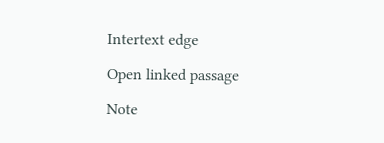Intertext edge

Open linked passage

Note